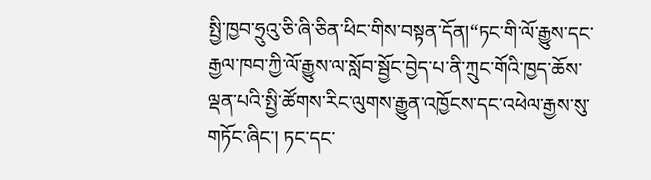སྤྱི་ཁྱབ་ཧྲུའུ་ཅི་ཞི་ཅིན་ཕིང་གིས་བསྟན་དོན།“ཏང་གི་ལོ་རྒྱུས་དང་རྒྱལ་ཁབ་ཀྱི་ལོ་རྒྱུས་ལ་སློབ་སྦྱོང་བྱེད་པ་ནི་ཀྲུང་གོའི་ཁྱད་ཆོས་ལྡན་པའི་སྤྱི་ཚོགས་རིང་ལུགས་རྒྱུན་འཁྱོངས་དང་འཕེལ་རྒྱས་སུ་གཏོང་ཞིང་། ཏང་དང་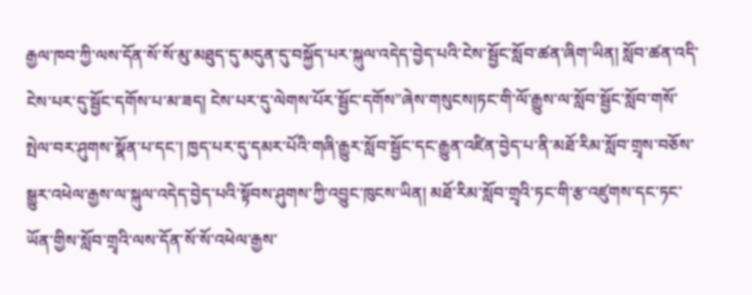རྒྱལ་ཁབ་ཀྱི་ལས་དོན་སོ་སོ་མུ་མཐུད་དུ་མདུན་དུ་བསྐྱོད་པར་སྐུལ་འདེད་བྱེད་པའི་ངེས་སྦྱོང་སློབ་ཚན་ཞིག་ཡིན། སློབ་ཚན་འདི་ངེས་པར་དུ་སྦྱོང་དགོས་པ་མ་ཟད། ངེས་པར་དུ་ལེགས་པོར་སྦྱོང་དགོས”ཞེས་གསུངས།ཏང་གི་ལོ་རྒྱུས་ལ་སློབ་སྦྱོང་སློབ་གསོ་སྤེལ་བར་ཤུགས་སྣོན་པ་དང་། ཁྱད་པར་དུ་དམར་པོའི་གཞི་རྒྱུར་སློབ་སྦྱོང་དང་རྒྱུན་འཛིན་བྱེད་པ་ནི་མཐོ་རིམ་སློབ་གྲྭས་བཅོས་སྒྱུར་འཕེལ་རྒྱས་ལ་སྐུལ་འདེད་བྱེད་པའི་སྟོབས་ཤུགས་ཀྱི་འབྱུང་ཁུངས་ཡིན། མཐོ་རིམ་སློབ་གྲྭའི་ཏང་གི་རྩ་འཛུགས་དང་ཏང་ཡོན་གྱིས་སློབ་གྲྭའི་ལས་དོན་སོ་སོ་འཕེལ་རྒྱས་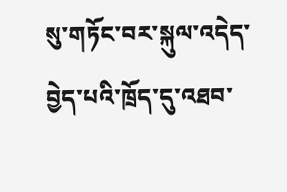སུ་གཏོང་བར་སྐུལ་འདེད་བྱེད་པའི་ཁྲོད་དུ་འཐབ་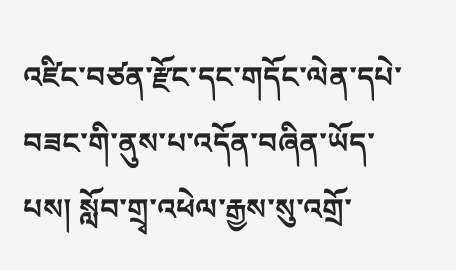འཛིང་བཙན་རྫོང་དང་གདོང་ལེན་དཔེ་བཟང་གི་ནུས་པ་འདོན་བཞིན་ཡོད་པས། སློབ་གྲྭ་འཕེལ་རྒྱས་སུ་འགྲོ་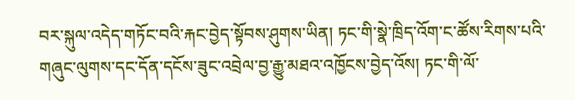བར་སྐུལ་འདེད་གཏོང་བའི་རྐང་བྱེད་སྟོབས་ཤུགས་ཡིན། ཏང་གི་སྣེ་ཁྲིད་འོག་ང་ཚོས་རིགས་པའི་གཞུང་ལུགས་དང་དོན་དངོས་ཟུང་འབྲེལ་བྱ་རྒྱུ་མཐའ་འཁྱོངས་བྱེད་འོས། ཏང་གི་ལོ་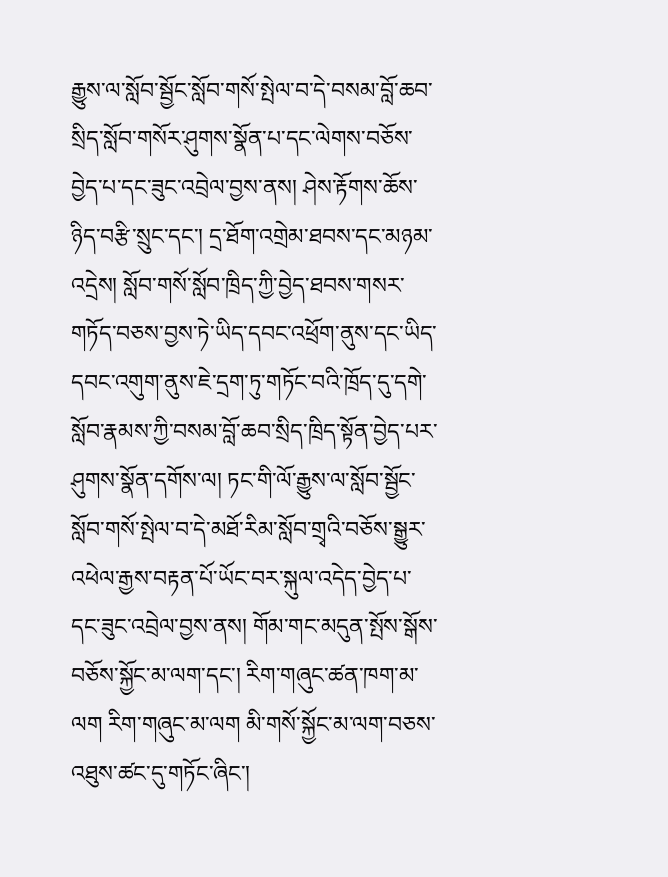རྒྱུས་ལ་སློབ་སྦྱོང་སློབ་གསོ་སྤེལ་བ་དེ་བསམ་བློ་ཆབ་སྲིད་སློབ་གསོར་ཤུགས་སྣོན་པ་དང་ལེགས་བཅོས་བྱེད་པ་དང་ཟུང་འབྲེལ་བྱས་ནས། ཤེས་རྟོགས་ཆོས་ཉིད་བརྩི་སྲུང་དང་། དྲ་ཐོག་འགྲེམ་ཐབས་དང་མཉམ་འདྲེས། སློབ་གསོ་སློབ་ཁྲིད་ཀྱི་བྱེད་ཐབས་གསར་གཏོད་བཅས་བྱས་ཏེ་ཡིད་དབང་འཕྲོག་ནུས་དང་ཡིད་དབང་འགུག་ནུས་ཇེ་དྲག་ཏུ་གཏོང་བའི་ཁྲོད་དུ་དགེ་སློབ་རྣམས་ཀྱི་བསམ་བློ་ཆབ་སྲིད་ཁྲིད་སྟོན་བྱེད་པར་ཤུགས་སྣོན་དགོས་ལ། ཏང་གི་ལོ་རྒྱུས་ལ་སློབ་སྦྱོང་སློབ་གསོ་སྤེལ་བ་དེ་མཐོ་རིམ་སློབ་གྲྭའི་བཅོས་སྒྱུར་འཕེལ་རྒྱས་བརྟན་པོ་ཡོང་བར་སྐུལ་འདེད་བྱེད་པ་དང་ཟུང་འབྲེལ་བྱས་ནས། གོམ་གང་མདུན་སྤོས་སྒོས་བཅོས་སྐྱོང་མ་ལག་དང་། རིག་གཞུང་ཚན་ཁག་མ་ལག རིག་གཞུང་མ་ལག མི་གསོ་སྐྱོང་མ་ལག་བཅས་འཐུས་ཚང་དུ་གཏོང་ཞིང་།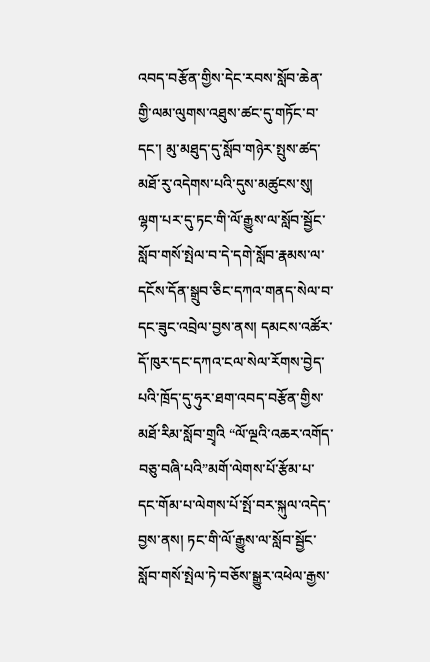འབད་བརྩོན་གྱིས་དེང་རབས་སློབ་ཆེན་གྱི་ལམ་ལུགས་འཐུས་ཚང་དུ་གཏོང་བ་དང་། མུ་མཐུད་དུ་སློབ་གཉེར་སྤུས་ཚད་མཐོ་རུ་འདེགས་པའི་དུས་མཚུངས་སུ། ལྷག་པར་དུ་ཏང་གི་ལོ་རྒྱུས་ལ་སློབ་སྦྱོང་སློབ་གསོ་སྤེལ་བ་དེ་དགེ་སློབ་རྣམས་ལ་དངོས་དོན་སྒྲུབ་ཅིང་དཀའ་གནད་སེལ་བ་དང་ཟུང་འབྲེལ་བྱས་ནས། དམངས་འཚོར་དོ་ཁུར་དང་དཀའ་ངལ་སེལ་རོགས་བྱེད་པའི་ཁྲོད་དུ་ཧུར་ཐག་འབད་བརྩོན་གྱིས་མཐོ་རིམ་སློབ་གྲྭའི “ལོ་ལྔའི་འཆར་འགོད་བཅུ་བཞི་པའི”མགོ་ལེགས་པོ་རྩོམ་པ་དང་གོམ་པ་ལེགས་པོ་སྤོ་བར་སྐུལ་འདེད་བྱས་ནས། ཏང་གི་ལོ་རྒྱུས་ལ་སློབ་སྦྱོང་སློབ་གསོ་སྤེལ་ཏེ་བཅོས་སྒྱུར་འཕེལ་རྒྱས་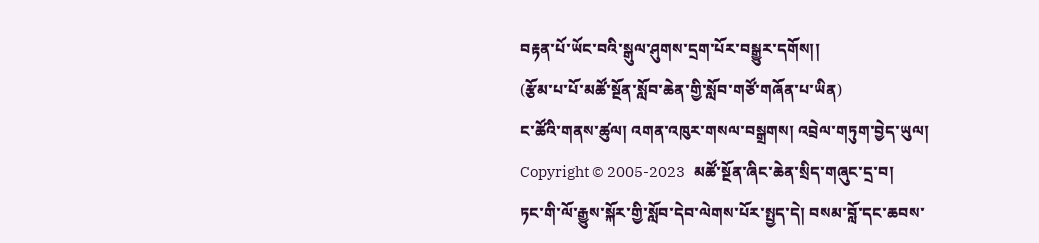བརྟན་པོ་ཡོང་བའི་སྒུལ་ཤུགས་དྲག་པོར་བསྒྱུར་དགོས།།
(རྩོམ་པ་པོ་མཚོ་སྔོན་སློབ་ཆེན་གྱི་སློབ་གཙོ་གཞོན་པ་ཡིན)
ང་ཚོའི་གནས་ཚུལ། འགན་འཁུར་གསལ་བསྒྲགས། འབྲེལ་གཏུག་བྱེད་ཡུལ།
Copyright © 2005-2023   མཚོ་སྔོན་ཞིང་ཆེན་སྲིད་གཞུང་དྲ་བ།
ཏང་གི་ལོ་རྒྱུས་སྐོར་གྱི་སློབ་དེབ་ལེགས་པོར་སྤྱད་དེ། བསམ་བློ་དང་ཆབས་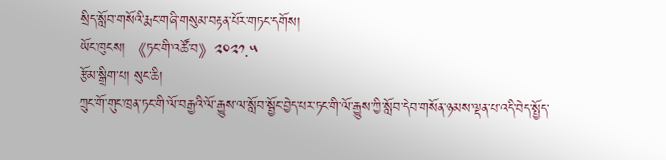སྲིད་སློབ་གསོའི་རྨང་གཞི་གསུམ་བརྟན་པོར་གཏང་དགོས།
ཡོང་ཁུངས། 《ཏང་གི་འཚོ་བ》༢༠༢༡.༥
རྩོམ་སྒྲིག་པ། སུང་ཆི།
ཀྲུང་གོ་གུང་ཁྲན་ཏང་གི་ལོ་བརྒྱའི་ལོ་རྒྱུས་ལ་སློབ་སྦྱོང་བྱེད་པར་ཏང་གི་ལོ་རྒྱུས་ཀྱི་སློབ་དེབ་གསོན་ཉམས་ལྡན་པ་འདི་བེད་སྤྱོད་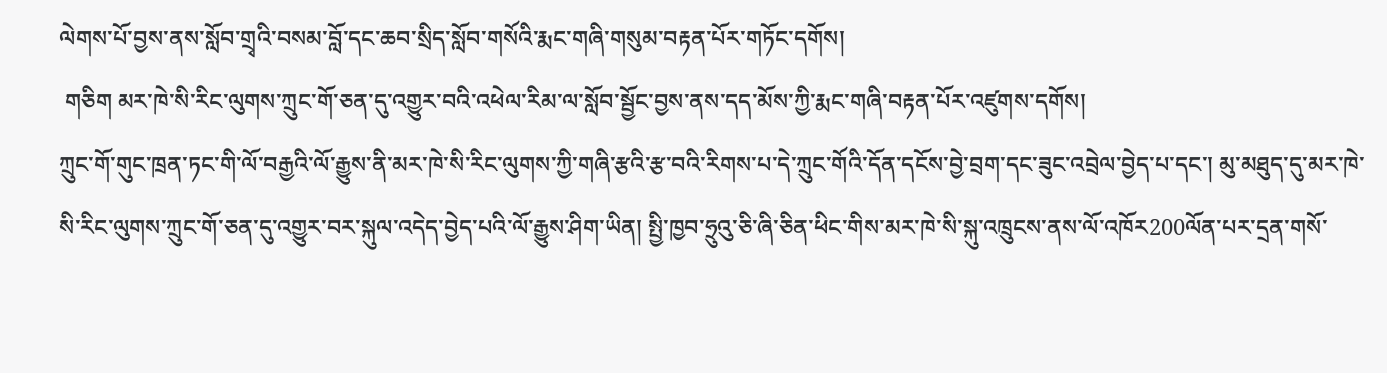ལེགས་པོ་བྱས་ནས་སློབ་གྲྭའི་བསམ་བློ་དང་ཆབ་སྲིད་སློབ་གསོའི་རྨང་གཞི་གསུམ་བརྟན་པོར་གཏོང་དགོས།
 གཅིག མར་ཁེ་སི་རིང་ལུགས་ཀྲུང་གོ་ཅན་དུ་འགྱུར་བའི་འཕེལ་རིམ་ལ་སློབ་སྦྱོང་བྱས་ནས་དད་མོས་ཀྱི་རྨང་གཞི་བརྟན་པོར་འཛུགས་དགོས།
ཀྲུང་གོ་གུང་ཁྲན་ཏང་གི་ལོ་བརྒྱའི་ལོ་རྒྱུས་ནི་མར་ཁེ་སི་རིང་ལུགས་ཀྱི་གཞི་རྩའི་རྩ་བའི་རིགས་པ་དེ་ཀྲུང་གོའི་དོན་དངོས་བྱེ་བྲག་དང་ཟུང་འབྲེལ་བྱེད་པ་དང་། མུ་མཐུད་དུ་མར་ཁེ་སི་རིང་ལུགས་ཀྲུང་གོ་ཅན་དུ་འགྱུར་བར་སྐུལ་འདེད་བྱེད་པའི་ལོ་རྒྱུས་ཤིག་ཡིན། སྤྱི་ཁྱབ་ཧྲུའུ་ཅི་ཞི་ཅིན་ཕིང་གིས་མར་ཁེ་སི་སྐུ་འཁྲུངས་ནས་ལོ་འཁོར200ལོན་པར་དྲན་གསོ་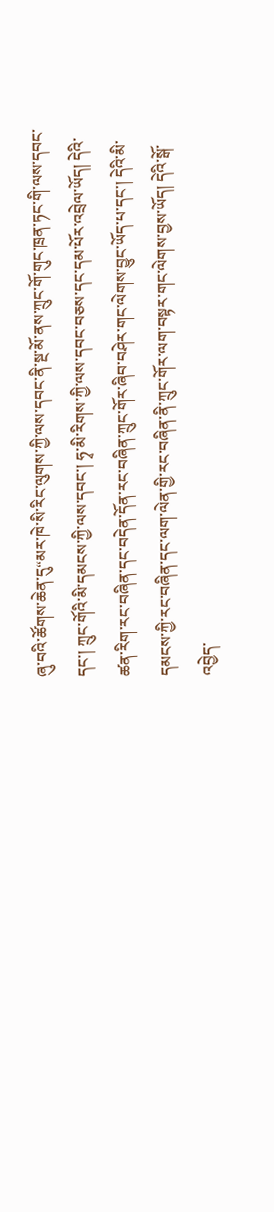ཞུ་བའི་ཚོགས་ཆེན་དུ“མར་ཁེ་སི་རིང་ལུགས་ཀྱི་ལས་དབང་ནི་སྔ་མོ་ནས་ཀྲུང་གོ་གུང་ཁྲན་ཏང་གི་ལས་དབང་དང་། ཀྲུང་གོའི་མི་དམངས་ཀྱི་ལས་དབང་། ཧྭ་མི་རིགས་ཀྱི་ལས་དབང་བཅས་དང་དམ་པོར་འབྲེལ་ཡོད། དེའི་ཚན་རིག་རང་བཞིན་དང་བདེན་དོན་རང་བཞིན་ཀྲུང་གོར་ཞིབ་བཤེར་གང་ལེགས་བྱུང་ཡོད་པ་དང་། དེའི་མི་དམངས་ཀྱི་རང་བཞིན་དང་ལག་ལེན་གྱི་རང་བཞིན་ནི་ཀྲུང་གོར་ལག་བསྟར་གང་ལེགས་བྱས་ཡོད། དེའི་སྒོ་འབྱེད་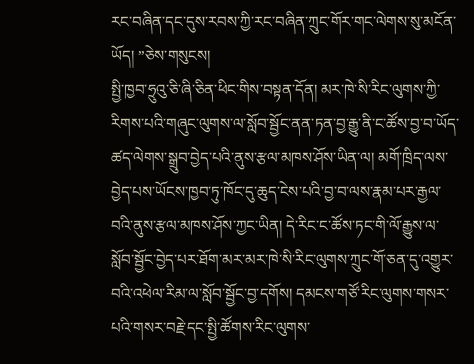རང་བཞིན་དང་དུས་རབས་ཀྱི་རང་བཞིན་ཀྲུང་གོར་གང་ལེགས་སུ་མངོན་ཡོད། ”ཅེས་གསུངས།
སྤྱི་ཁྱབ་ཧྲུའུ་ཅི་ཞི་ཅིན་ཕིང་གིས་བསྟན་དོན། མར་ཁེ་སི་རིང་ལུགས་ཀྱི་རིགས་པའི་གཞུང་ལུགས་ལ་སློབ་སྦྱོང་ནན་ཏན་བྱ་རྒྱུ་ནི་ང་ཚོས་བྱ་བ་ཡོད་ཚད་ལེགས་སྒྲུབ་བྱེད་པའི་ནུས་རྩལ་མཁས་ཤོས་ཡིན་ལ། མགོ་ཁྲིད་ལས་བྱེད་པས་ཡོངས་ཁྱབ་ཏུ་ཁོང་དུ་ཆུད་ངེས་པའི་བྱ་བ་ལས་རྣམ་པར་རྒྱལ་བའི་ནུས་རྩལ་མཁས་ཤོས་ཀྱང་ཡིན། དེ་རིང་ང་ཚོས་ཏང་གི་ལོ་རྒྱུས་ལ་སློབ་སྦྱོང་བྱེད་པར་ཐོག་མར་མར་ཁེ་སི་རིང་ལུགས་ཀྲུང་གོ་ཅན་དུ་འགྱུར་བའི་འཕེལ་རིམ་ལ་སློབ་སྦྱོང་བྱ་དགོས། དམངས་གཙོ་རིང་ལུགས་གསར་པའི་གསར་བརྗེ་དང་སྤྱི་ཚོགས་རིང་ལུགས་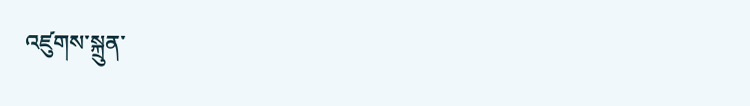འཛུགས་སྐྲུན་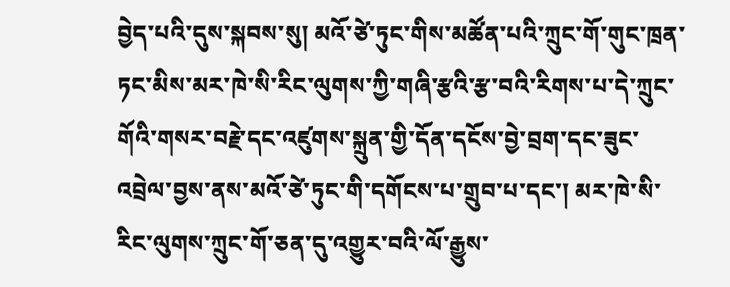བྱེད་པའི་དུས་སྐབས་སུ། མའོ་ཙེ་ཏུང་གིས་མཚོན་པའི་ཀྲུང་གོ་གུང་ཁྲན་ཏང་མིས་མར་ཁེ་སི་རིང་ལུགས་ཀྱི་གཞི་རྩའི་རྩ་བའི་རིགས་པ་དེ་ཀྲུང་གོའི་གསར་བརྗེ་དང་འཛུགས་སྐྲུན་གྱི་དོན་དངོས་བྱེ་བྲག་དང་ཟུང་འབྲེལ་བྱས་ནས་མའོ་ཙེ་ཏུང་གི་དགོངས་པ་གྲུབ་པ་དང་། མར་ཁེ་སི་རིང་ལུགས་ཀྲུང་གོ་ཅན་དུ་འགྱུར་བའི་ལོ་རྒྱུས་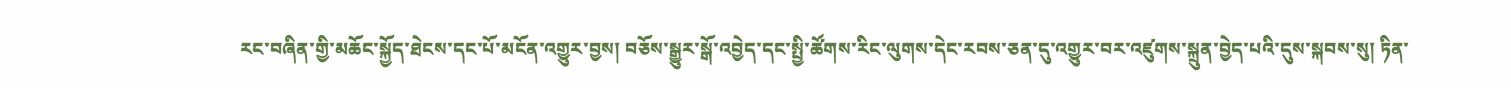རང་བཞིན་གྱི་མཆོང་སྐྱོད་ཐེངས་དང་པོ་མངོན་འགྱུར་བྱས། བཅོས་སྒྱུར་སྒོ་འབྱེད་དང་སྤྱི་ཚོགས་རིང་ལུགས་དེང་རབས་ཅན་དུ་འགྱུར་བར་འཛུགས་སྐྲུན་བྱེད་པའི་དུས་སྐབས་སུ། ཏིན་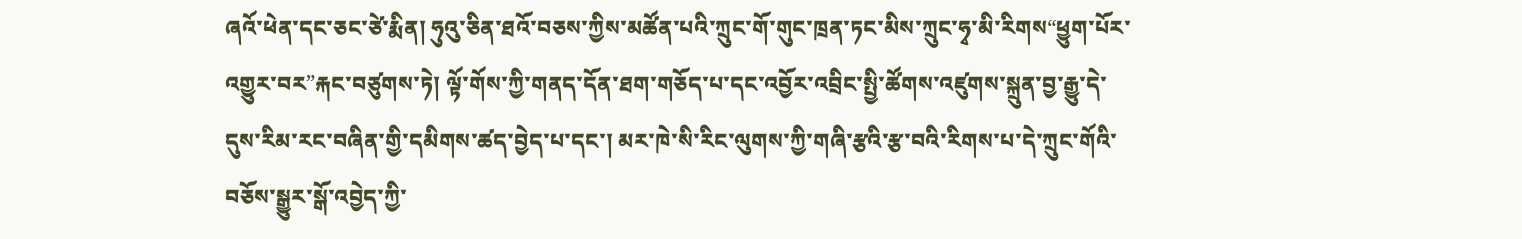ཞའོ་ཕེན་དང་ཅང་ཙེ་རྨིན། ཧུའུ་ཅིན་ཐའོ་བཅས་ཀྱིས་མཚོན་པའི་ཀྲུང་གོ་གུང་ཁྲན་ཏང་མིས་ཀྲུང་ཧྭ་མི་རིགས“ཕྱུག་པོར་འགྱུར་བར”རྐང་བཙུགས་ཏེ། ལྟོ་གོས་ཀྱི་གནད་དོན་ཐག་གཅོད་པ་དང་འབྱོར་འབྲིང་སྤྱི་ཚོགས་འཛུགས་སྐྲུན་བྱ་རྒྱུ་དེ་དུས་རིམ་རང་བཞིན་གྱི་དམིགས་ཚད་བྱེད་པ་དང་། མར་ཁེ་སི་རིང་ལུགས་ཀྱི་གཞི་རྩའི་རྩ་བའི་རིགས་པ་དེ་ཀྲུང་གོའི་བཅོས་སྒྱུར་སྒོ་འབྱེད་ཀྱི་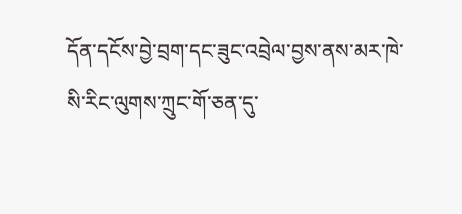དོན་དངོས་བྱེ་བྲག་དང་ཟུང་འབྲེལ་བྱས་ནས་མར་ཁེ་སི་རིང་ལུགས་ཀྲུང་གོ་ཅན་དུ་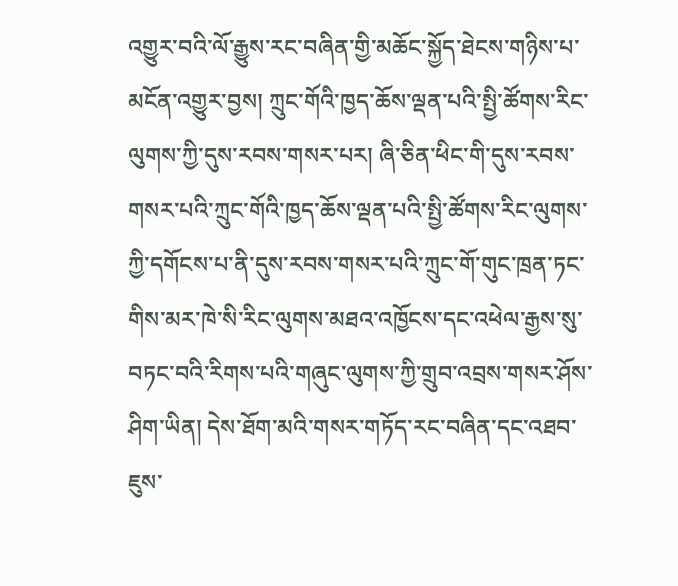འགྱུར་བའི་ལོ་རྒྱུས་རང་བཞིན་གྱི་མཆོང་སྐྱོད་ཐེངས་གཉིས་པ་མངོན་འགྱུར་བྱས། ཀྲུང་གོའི་ཁྱད་ཆོས་ལྡན་པའི་སྤྱི་ཚོགས་རིང་ལུགས་ཀྱི་དུས་རབས་གསར་པར། ཞི་ཅིན་ཕིང་གི་དུས་རབས་གསར་པའི་ཀྲུང་གོའི་ཁྱད་ཆོས་ལྡན་པའི་སྤྱི་ཚོགས་རིང་ལུགས་ཀྱི་དགོངས་པ་ནི་དུས་རབས་གསར་པའི་ཀྲུང་གོ་གུང་ཁྲན་ཏང་གིས་མར་ཁེ་སི་རིང་ལུགས་མཐའ་འཁྱོངས་དང་འཕེལ་རྒྱས་སུ་བཏང་བའི་རིགས་པའི་གཞུང་ལུགས་ཀྱི་གྲུབ་འབྲས་གསར་ཤོས་ཤིག་ཡིན། དེས་ཐོག་མའི་གསར་གཏོད་རང་བཞིན་དང་འཐབ་ཇུས་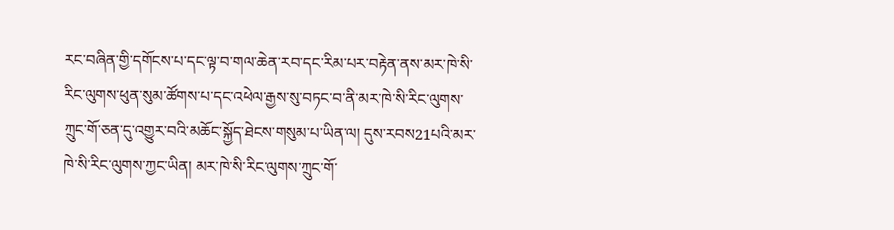རང་བཞིན་གྱི་དགོངས་པ་དང་ལྟ་བ་གལ་ཆེན་རབ་དང་རིམ་པར་བརྟེན་ནས་མར་ཁེ་སི་རིང་ལུགས་ཕུན་སུམ་ཚོགས་པ་དང་འཕེལ་རྒྱས་སུ་བཏང་བ་ནི་མར་ཁེ་སི་རིང་ལུགས་ཀྲུང་གོ་ཅན་དུ་འགྱུར་བའི་མཆོང་སྐྱོད་ཐེངས་གསུམ་པ་ཡིན་ལ། དུས་རབས21པའི་མར་ཁེ་སི་རིང་ལུགས་ཀྱང་ཡིན། མར་ཁེ་སི་རིང་ལུགས་ཀྲུང་གོ་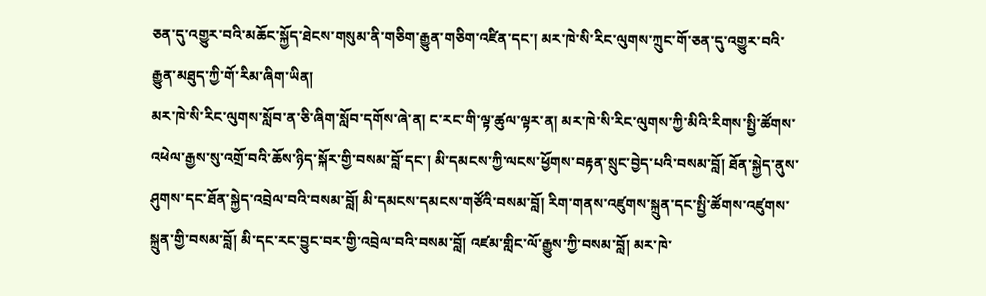ཅན་དུ་འགྱུར་བའི་མཆོང་སྐྱོད་ཐེངས་གསུམ་ནི་གཅིག་རྒྱུན་གཅིག་འཛིན་དང་། མར་ཁེ་སི་རིང་ལུགས་ཀྲུང་གོ་ཅན་དུ་འགྱུར་བའི་རྒྱུན་མཐུད་ཀྱི་གོ་རིམ་ཞིག་ཡིན།
མར་ཁེ་སི་རིང་ལུགས་སློབ་ན་ཅི་ཞིག་སློབ་དགོས་ཞེ་ན། ང་རང་གི་ལྟ་ཚུལ་ལྟར་ན། མར་ཁེ་སི་རིང་ལུགས་ཀྱི་མིའི་རིགས་སྤྱི་ཚོགས་འཕེལ་རྒྱས་སུ་འགྲོ་བའི་ཆོས་ཉིད་སྐོར་གྱི་བསམ་བློ་དང་། མི་དམངས་ཀྱི་ལངས་ཕྱོགས་བརྟན་སྲུང་བྱེད་པའི་བསམ་བློ། ཐོན་སྐྱེད་ནུས་ཤུགས་དང་ཐོན་སྐྱེད་འབྲེལ་བའི་བསམ་བློ། མི་དམངས་དམངས་གཙོའི་བསམ་བློ། རིག་གནས་འཛུགས་སྐྲུན་དང་སྤྱི་ཚོགས་འཛུགས་སྐྲུན་གྱི་བསམ་བློ། མི་དང་རང་བྱུང་བར་གྱི་འབྲེལ་བའི་བསམ་བློ། འཛམ་གླིང་ལོ་རྒྱུས་ཀྱི་བསམ་བློ། མར་ཁེ་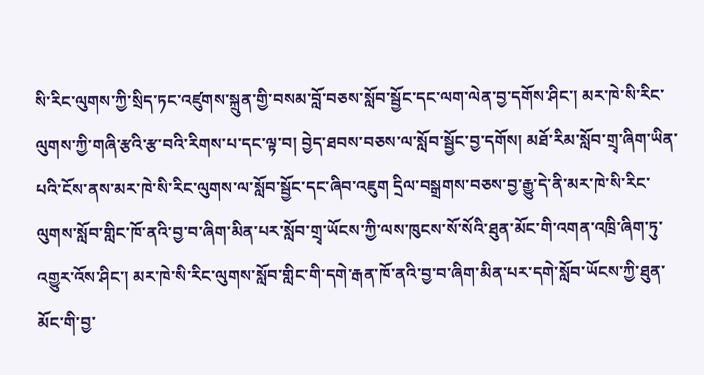སི་རིང་ལུགས་ཀྱི་སྲིད་ཏང་འཛུགས་སྐྲུན་གྱི་བསམ་བློ་བཅས་སློབ་སྦྱོང་དང་ལག་ལེན་བྱ་དགོས་ཤིང་། མར་ཁེ་སི་རིང་ལུགས་ཀྱི་གཞི་རྩའི་རྩ་བའི་རིགས་པ་དང་ལྟ་བ། བྱེད་ཐབས་བཅས་ལ་སློབ་སྦྱོང་བྱ་དགོས། མཐོ་རིམ་སློབ་གྲྭ་ཞིག་ཡིན་པའི་ངོས་ནས་མར་ཁེ་སི་རིང་ལུགས་ལ་སློབ་སྦྱོང་དང་ཞིབ་འཇུག དྲིལ་བསྒྲགས་བཅས་བྱ་རྒྱུ་དེ་ནི་མར་ཁེ་སི་རིང་ལུགས་སློབ་གླིང་ཁོ་ནའི་བྱ་བ་ཞིག་མིན་པར་སློབ་གྲྭ་ཡོངས་ཀྱི་ལས་ཁུངས་སོ་སོའི་ཐུན་མོང་གི་འགན་འཁྲི་ཞིག་ཏུ་འགྱུར་འོས་ཤིང་། མར་ཁེ་སི་རིང་ལུགས་སློབ་གླིང་གི་དགེ་རྒན་ཁོ་ནའི་བྱ་བ་ཞིག་མིན་པར་དགེ་སློབ་ཡོངས་ཀྱི་ཐུན་མོང་གི་བྱ་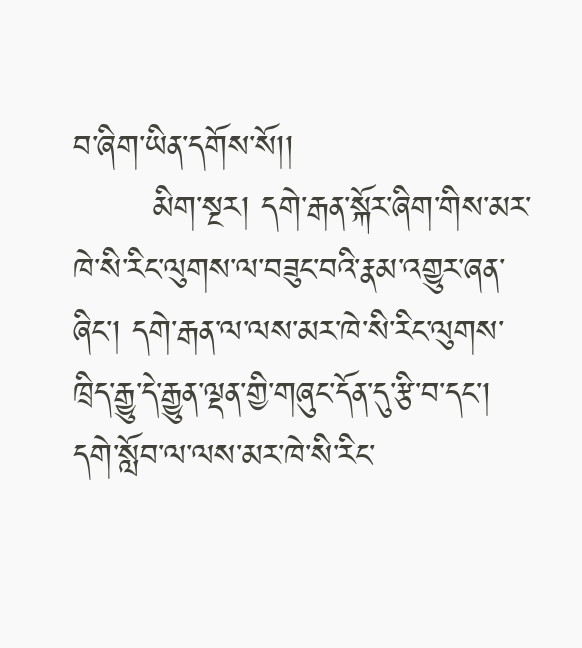བ་ཞིག་ཡིན་དགོས་སོ།།
       མིག་སྔར། དགེ་རྒན་སྐོར་ཞིག་གིས་མར་ཁེ་སི་རིང་ལུགས་ལ་བཟུང་བའི་རྣམ་འགྱུར་ཞན་ཞིང་། དགེ་རྒན་ལ་ལས་མར་ཁེ་སི་རིང་ལུགས་ཁྲིད་རྒྱུ་དེ་རྒྱུན་ལྡན་གྱི་གཞུང་དོན་དུ་རྩི་བ་དང་། དགེ་སློབ་ལ་ལས་མར་ཁེ་སི་རིང་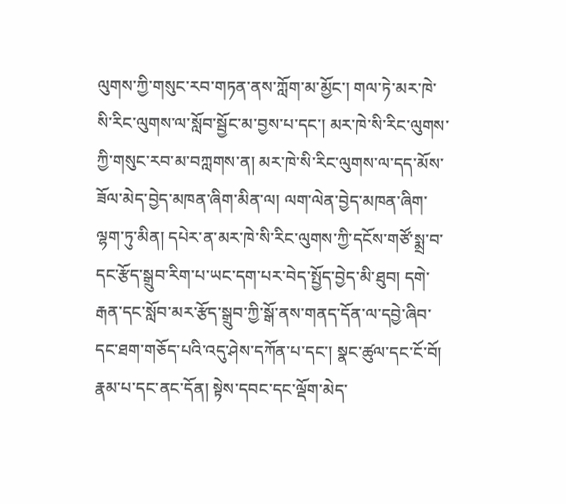ལུགས་ཀྱི་གསུང་རབ་གཏན་ནས་ཀློག་མ་མྱོང་། གལ་ཏེ་མར་ཁེ་སི་རིང་ལུགས་ལ་སློབ་སྦྱོང་མ་བྱས་པ་དང་། མར་ཁེ་སི་རིང་ལུགས་ཀྱི་གསུང་རབ་མ་བཀླགས་ན། མར་ཁེ་སི་རིང་ལུགས་ལ་དད་མོས་ཟོལ་མེད་བྱེད་མཁན་ཞིག་མིན་ལ། ལག་ལེན་བྱེད་མཁན་ཞིག་ལྷག་ཏུ་མིན། དཔེར་ན་མར་ཁེ་སི་རིང་ལུགས་ཀྱི་དངོས་གཙོ་སྨྲ་བ་དང་རྩོད་སྒྲུབ་རིག་པ་ཡང་དག་པར་བེད་སྤྱོད་བྱེད་མི་ཐུབ། དགེ་རྒན་དང་སློབ་མར་རྩོད་སྒྲུབ་ཀྱི་སྒོ་ནས་གནད་དོན་ལ་དབྱེ་ཞིབ་དང་ཐག་གཅོད་པའི་འདུ་ཤེས་དཀོན་པ་དང་། སྣང་ཚུལ་དང་ངོ་བོ། རྣམ་པ་དང་ནང་དོན། སྟེས་དབང་དང་ལྡོག་མེད་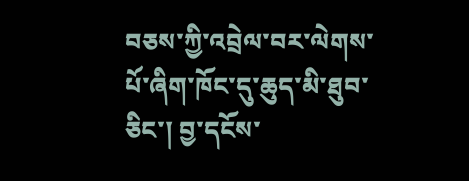བཅས་ཀྱི་འབྲེལ་བར་ལེགས་པོ་ཞིག་ཁོང་དུ་ཆུད་མི་ཐུབ་ཅིང་། བྱ་དངོས་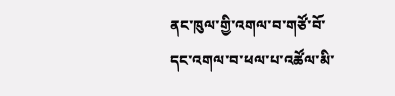ནང་ཁུལ་གྱི་འགལ་བ་གཙོ་བོ་དང་འགལ་བ་ཕལ་པ་འཚོལ་མི་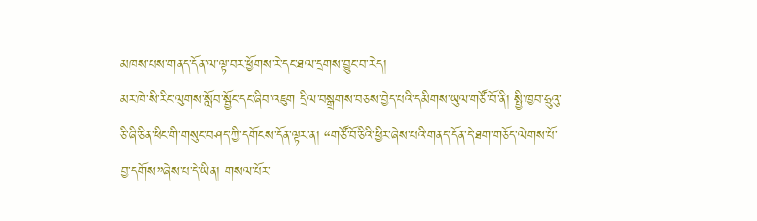མཁས་པས་གནད་དོན་ལ་ལྟ་བར་ཕྱོགས་རེ་དང་ཐལ་དྲགས་བྱུང་བ་རེད།
མར་ཁེ་སི་རིང་ལུགས་སློབ་སྦྱོང་དང་ཞིབ་འཇུག དྲིལ་བསྒྲགས་བཅས་བྱེད་པའི་དམིགས་ཡུལ་གཙོ་བོ་ནི། སྤྱི་ཁྱབ་ཧྲུའུ་ཅི་ཞི་ཅིན་ཕིང་གི་གསུང་བཤད་ཀྱི་དགོངས་དོན་ལྟར་ན། “གཙོ་བོ་ཅིའི་ཕྱིར་ཞེས་པའི་གནད་དོན་དེ་ཐག་གཅོད་ལེགས་པོ་བྱ་དགོས”ཞེས་པ་དེ་ཡིན། གསལ་པོར་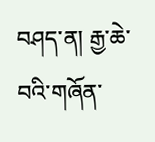བཤད་ན། རྒྱ་ཆེ་བའི་གཞོན་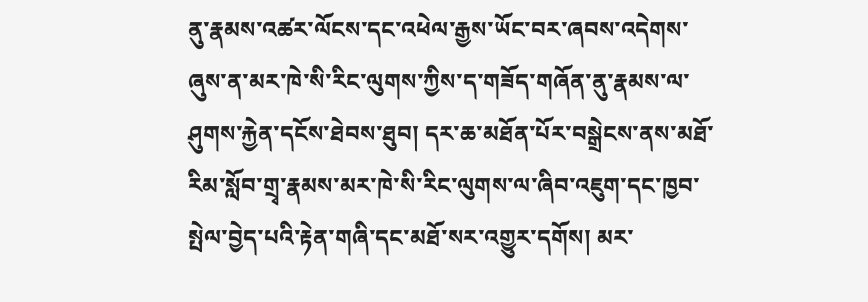ནུ་རྣམས་འཚར་ལོངས་དང་འཕེལ་རྒྱས་ཡོང་བར་ཞབས་འདེགས་ཞུས་ན་མར་ཁེ་སི་རིང་ལུགས་ཀྱིས་ད་གཟོད་གཞོན་ནུ་རྣམས་ལ་ཤུགས་རྐྱེན་དངོས་ཐེབས་ཐུབ། དར་ཆ་མཐོན་པོར་བསྒྲེངས་ནས་མཐོ་རིམ་སློབ་གྲྭ་རྣམས་མར་ཁེ་སི་རིང་ལུགས་ལ་ཞིབ་འཇུག་དང་ཁྱབ་སྤེལ་བྱེད་པའི་རྟེན་གཞི་དང་མཐོ་སར་འགྱུར་དགོས། མར་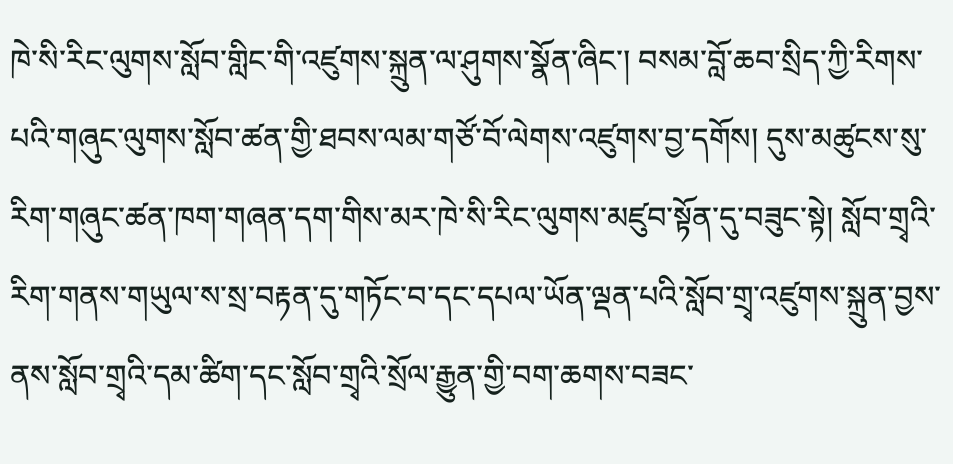ཁེ་སི་རིང་ལུགས་སློབ་གླིང་གི་འཛུགས་སྐྲུན་ལ་ཤུགས་སྣོན་ཞིང་། བསམ་བློ་ཆབ་སྲིད་ཀྱི་རིགས་པའི་གཞུང་ལུགས་སློབ་ཚན་གྱི་ཐབས་ལམ་གཙོ་བོ་ལེགས་འཛུགས་བྱ་དགོས། དུས་མཚུངས་སུ་རིག་གཞུང་ཚན་ཁག་གཞན་དག་གིས་མར་ཁེ་སི་རིང་ལུགས་མཛུབ་སྟོན་དུ་བཟུང་སྟེ། སློབ་གྲྭའི་རིག་གནས་གཡུལ་ས་སྲ་བརྟན་དུ་གཏོང་བ་དང་དཔལ་ཡོན་ལྡན་པའི་སློབ་གྲྭ་འཛུགས་སྐྲུན་བྱས་ནས་སློབ་གྲྭའི་དམ་ཚིག་དང་སློབ་གྲྭའི་སྲོལ་རྒྱུན་གྱི་བག་ཆགས་བཟང་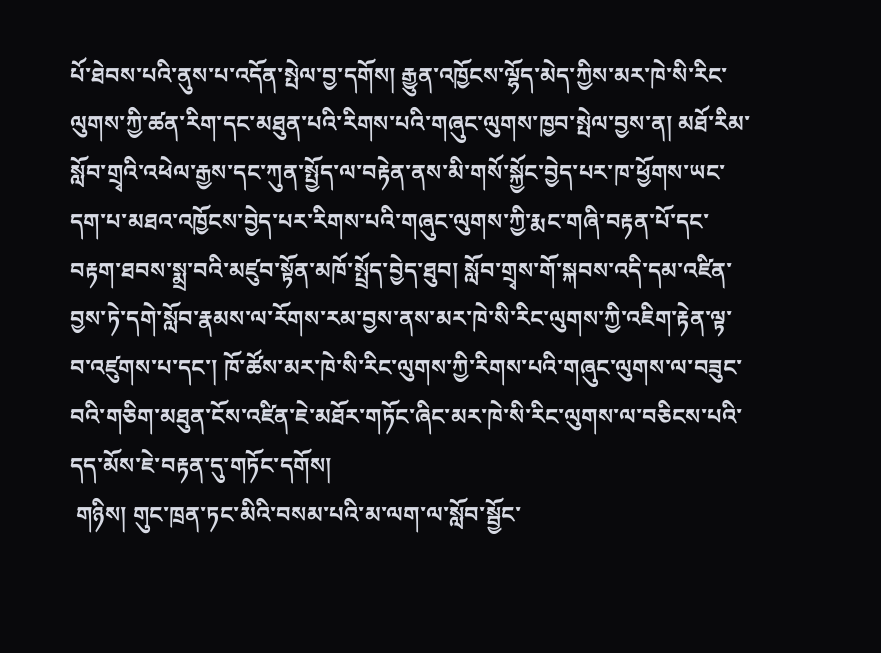པོ་ཐེབས་པའི་ནུས་པ་འདོན་སྤེལ་བྱ་དགོས། རྒྱུན་འཁྱོངས་ལྷོད་མེད་ཀྱིས་མར་ཁེ་སི་རིང་ལུགས་ཀྱི་ཚན་རིག་དང་མཐུན་པའི་རིགས་པའི་གཞུང་ལུགས་ཁྱབ་སྤེལ་བྱས་ན། མཐོ་རིམ་སློབ་གྲྭའི་འཕེལ་རྒྱས་དང་ཀུན་སྤྱོད་ལ་བརྟེན་ནས་མི་གསོ་སྐྱོང་བྱེད་པར་ཁ་ཕྱོགས་ཡང་དག་པ་མཐའ་འཁྱོངས་བྱེད་པར་རིགས་པའི་གཞུང་ལུགས་ཀྱི་རྨང་གཞི་བརྟན་པོ་དང་བརྟག་ཐབས་སྨྲ་བའི་མཛུབ་སྟོན་མཁོ་སྤྲོད་བྱེད་ཐུབ། སློབ་གྲྭས་གོ་སྐབས་འདི་དམ་འཛིན་བྱས་ཏེ་དགེ་སློབ་རྣམས་ལ་རོགས་རམ་བྱས་ནས་མར་ཁེ་སི་རིང་ལུགས་ཀྱི་འཇིག་རྟེན་ལྟ་བ་འཛུགས་པ་དང་། ཁོ་ཚོས་མར་ཁེ་སི་རིང་ལུགས་ཀྱི་རིགས་པའི་གཞུང་ལུགས་ལ་བཟུང་བའི་གཅིག་མཐུན་ངོས་འཛིན་ཇེ་མཐོར་གཏོང་ཞིང་མར་ཁེ་སི་རིང་ལུགས་ལ་བཅིངས་པའི་དད་མོས་ཇེ་བརྟན་དུ་གཏོང་དགོས།
 གཉིས། གུང་ཁྲན་ཏང་མིའི་བསམ་པའི་མ་ལག་ལ་སློབ་སྦྱོང་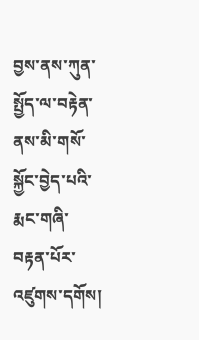བྱས་ནས་ཀུན་སྤྱོད་ལ་བརྟེན་ནས་མི་གསོ་སྐྱོང་བྱེད་པའི་རྨང་གཞི་བརྟན་པོར་འཛུགས་དགོས།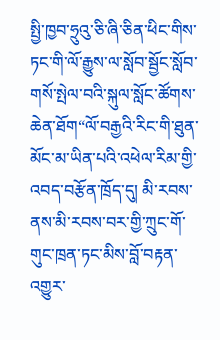སྤྱི་ཁྱབ་ཧྲུའུ་ཅི་ཞི་ཅིན་ཕིང་གིས་ཏང་གི་ལོ་རྒྱུས་ལ་སློབ་སྦྱོང་སློབ་གསོ་སྤེལ་བའི་སྐུལ་སློང་ཚོགས་ཆེན་ཐོག“ལོ་བརྒྱའི་རིང་གི་ཐུན་མོང་མ་ཡིན་པའི་འཕེལ་རིམ་གྱི་འབད་བརྩོན་ཁྲོད་དུ། མི་རབས་ནས་མི་རབས་བར་གྱི་ཀྲུང་གོ་གུང་ཁྲན་ཏང་མིས་བློ་བརྟན་འགྱུར་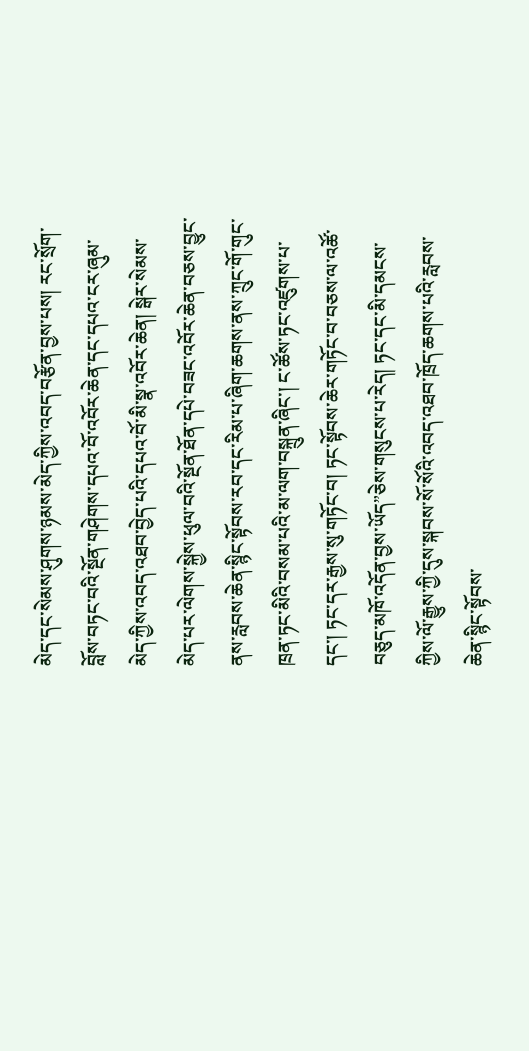མེད་དང་སེམས་ཤུགས་ཉམས་མེད་ཀྱིས་འབད་བརྩོན་བྱས་པས། རང་སྲོག་བློས་བཏང་བའི་སྔོན་གཤེགས་དཔའ་བོ་འབོར་ཆེན་དང་དཔའ་ངར་ཞུམ་མེད་ཀྱིས་འབད་འཐབ་བྱེད་པའི་དཔའ་བོ་མི་སྣ་འབོར་ཆེན། སྒེར་སེམས་མེད་པར་ལེགས་སྐྱེས་ཕུལ་བའི་སྔོན་ཐོན་དཔེ་བཟང་འབོར་ཆེན་བཅས་བྱུང་ནས་རླབས་ཆེན་སྙིང་སྟོབས་རབ་དང་རིམ་པ་ཞིག་ཆགས་ནས་ཀྲུང་གོ་གུང་ཁྲན་ཏང་མིའི་བསམ་པའི་མ་ལག་བསྐྲུན་ཞིང་། ང་ཚོས་ཏང་འཛུགས་པ་དང་། ཏང་དར་རྒྱས་སུ་གཏོང་བ། ཏང་སྟོབས་ཆེར་གཏོང་བ་བཅས་ལ་འཚོ་བཅུད་མཁོ་འདོན་བྱས་ཡོད”ཅེས་གསུངས་པ་རེད། ཏང་དང་མི་དམངས་ཀྱིས་ལོ་རྒྱུས་ཀྱི་དུས་སྐབས་སོ་སོའི་འབད་འཐབ་ཁྲོད་ཆགས་པའི་རླབས་ཆེན་སྙིང་སྟོབས་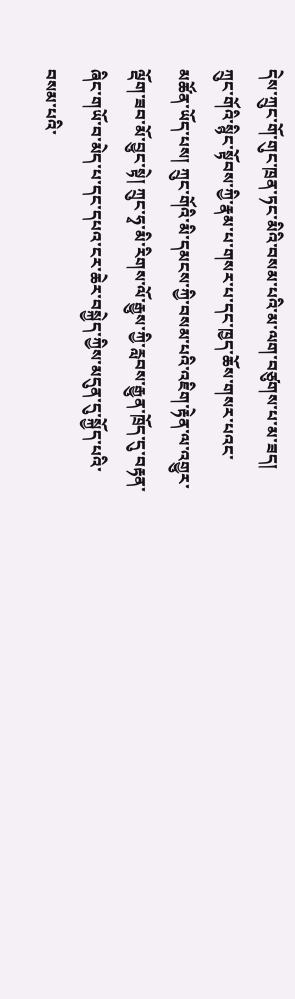དེས་ཀྲུང་གོ་གུང་ཁྲན་ཏང་མིའི་བསམ་པའི་མ་ལག་བཙུགས་པ་མ་ཟད། ཀྲུང་གོའི་སྙིང་སྟོབས་ཀྱི་རྣམ་པ་གསར་པ་དང་ཁྱད་ཆོས་གསར་པའང་མཚོན་ཡོད་པས། ཀྲུང་གོའི་མི་དམངས་ཀྱི་བསམ་པའི་འཇིག་རྟེན་ལ་འགྱུར་ལྡོག་ཟབ་མོ་བྱུང་སྟེ། ཀྲུང་ཧྭ་མི་རིགས་ལོ་རྒྱུས་ཀྱི་རླབས་རྒྱུན་ཁྲོད་དུ་བརྟན་ཞིང་གཡོ་བ་མེད་པ་དང་དཔའ་ངར་ཆེར་བསྐྱེད་ཀྱིས་མདུན་དུ་སྐྱོད་པའི་བསམ་པའི་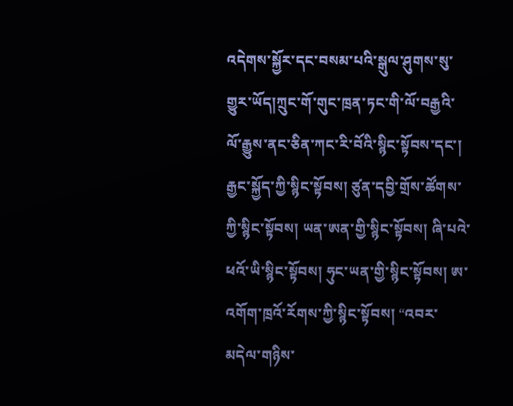འདེགས་སྐྱོར་དང་བསམ་པའི་སྒུལ་ཤུགས་སུ་གྱུར་ཡོད།ཀྲུང་གོ་གུང་ཁྲན་ཏང་གི་ལོ་བརྒྱའི་ལོ་རྒྱུས་ནང་ཅིན་ཀང་རི་བོའི་སྙིང་སྟོབས་དང་། རྒྱང་སྐྱོད་ཀྱི་སྙིང་སྟོབས། ཙུན་དབྱི་གྲོས་ཚོགས་ཀྱི་སྙིང་སྟོབས། ཡན་ཨན་གྱི་སྙིང་སྟོབས། ཞི་པའེ་ཕའོ་ཡི་སྙིང་སྟོབས། ཧུང་ཡན་གྱི་སྙིང་སྟོབས། ཨ་འགོག་ཁྲའོ་རོགས་ཀྱི་སྙིང་སྟོབས། “འབར་མདེལ་གཉིས་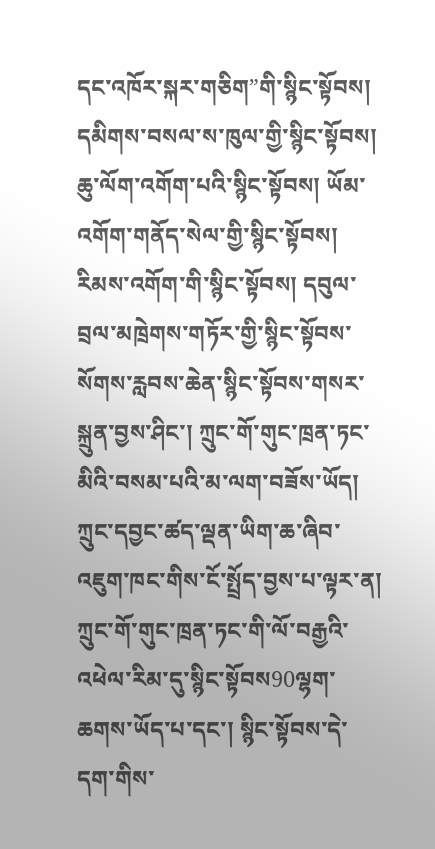དང་འཁོར་སྐར་གཅིག”གི་སྙིང་སྟོབས། དམིགས་བསལ་ས་ཁུལ་གྱི་སྙིང་སྟོབས། ཆུ་ལོག་འགོག་པའི་སྙིང་སྟོབས། ཡོམ་འགོག་གནོད་སེལ་གྱི་སྙིང་སྟོབས། རིམས་འགོག་གི་སྙིང་སྟོབས། དབུལ་བྲལ་མཁྲེགས་གཏོར་གྱི་སྙིང་སྟོབས་སོགས་རླབས་ཆེན་སྙིང་སྟོབས་གསར་སྐྲུན་བྱས་ཤིང་། ཀྲུང་གོ་གུང་ཁྲན་ཏང་མིའི་བསམ་པའི་མ་ལག་བཟོས་ཡོད། ཀྲུང་དབྱང་ཚད་ལྡན་ཡིག་ཆ་ཞིབ་འཇུག་ཁང་གིས་ངོ་སྤྲོད་བྱས་པ་ལྟར་ན། ཀྲུང་གོ་གུང་ཁྲན་ཏང་གི་ལོ་བརྒྱའི་འཕེལ་རིམ་དུ་སྙིང་སྟོབས90ལྷག་ཆགས་ཡོད་པ་དང་། སྙིང་སྟོབས་དེ་དག་གིས་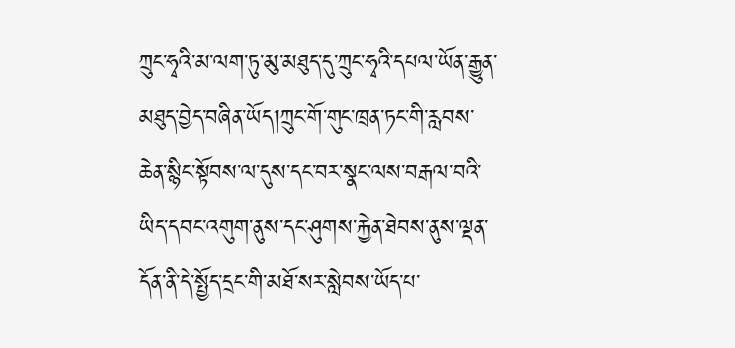ཀྲུང་ཧྭའི་མ་ལག་ཏུ་མུ་མཐུད་དུ་ཀྲུང་ཧྭའི་དཔལ་ཡོན་རྒྱུན་མཐུད་བྱེད་བཞིན་ཡོད།ཀྲུང་གོ་གུང་ཁྲན་ཏང་གི་རླབས་ཆེན་སྙིང་སྟོབས་ལ་དུས་དང་བར་སྣང་ལས་བརྒལ་བའི་ཡིད་དབང་འགུག་ནུས་དང་ཤུགས་རྐྱེན་ཐེབས་ནུས་ལྡན་དོན་ནི་དེ་སྤྱོད་དྲང་གི་མཐོ་སར་སླེབས་ཡོད་པ་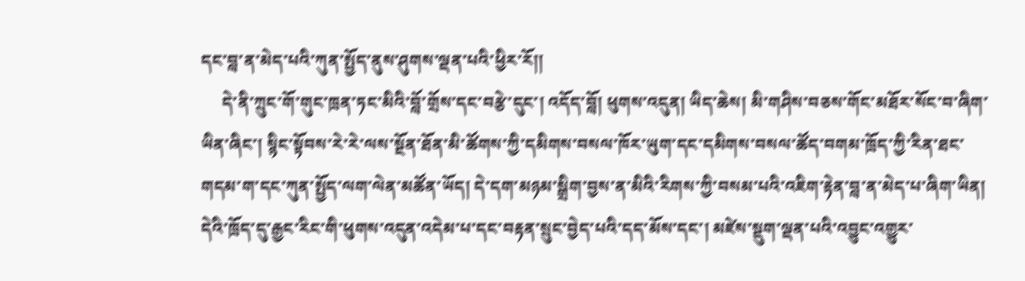དང་བླ་ན་མེད་པའི་ཀུན་སྤྱོད་ནུས་ཤུགས་ལྡན་པའི་ཕྱིར་རོ།།
     དེ་ནི་ཀྲུང་གོ་གུང་ཁྲན་ཏང་མིའི་བློ་གྲོས་དང་བརྩེ་དུང་། འདོད་བློ། ཕུགས་འདུན། ཡིད་ཆེས། མི་གཤིས་བཅས་གོང་མཐོར་སོང་བ་ཞིག་ཡིན་ཞིང་། སྙིང་སྟོབས་རེ་རེ་ལས་སྔོན་ཐོན་མི་ཚོགས་ཀྱི་དམིགས་བསལ་ཁོར་ཡུག་དང་དམིགས་བསལ་ཚོད་བགམ་ཁྲོད་ཀྱི་རིན་ཐང་གདམ་ག་དང་ཀུན་སྤྱོད་ལག་ལེན་མཚོན་ཡོད། དེ་དག་མཉམ་སྒྲིག་བྱས་ན་མིའི་རིགས་ཀྱི་བསམ་པའི་འཇིག་རྟེན་བླ་ན་མེད་པ་ཞིག་ཡིན། དེའི་ཁྲོད་དུ་རྒྱང་རིང་གི་ཕུགས་འདུན་འདེམ་པ་དང་བརྟན་སྲུང་བྱེད་པའི་དད་མོས་དང་། མཛེས་སྡུག་ལྡན་པའི་འབྱུང་འགྱུར་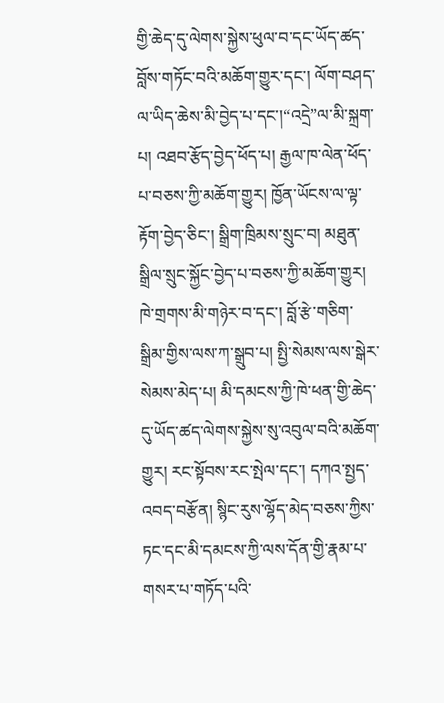གྱི་ཆེད་དུ་ལེགས་སྐྱེས་ཕུལ་བ་དང་ཡོད་ཚད་བློས་གཏོང་བའི་མཆོག་གྱུར་དང་། ལོག་བཤད་ལ་ཡིད་ཆེས་མི་བྱེད་པ་དང་།“འདྲེ”ལ་མི་སྐྲག་པ། འཐབ་རྩོད་བྱེད་ཕོད་པ། རྒྱལ་ཁ་ལེན་ཕོད་པ་བཅས་ཀྱི་མཆོག་གྱུར། ཁྱོན་ཡོངས་ལ་ལྟ་རྟོག་བྱེད་ཅིང་། སྒྲིག་ཁྲིམས་སྲུང་བ། མཐུན་སྒྲིལ་སྲུང་སྐྱོང་བྱེད་པ་བཅས་ཀྱི་མཆོག་གྱུར། ཁེ་གྲགས་མི་གཉེར་བ་དང་། བློ་རྩེ་གཅིག་སྒྲིམ་གྱིས་ལས་ཀ་སྒྲུབ་པ། སྤྱི་སེམས་ལས་སྒེར་སེམས་མེད་པ། མི་དམངས་ཀྱི་ཁེ་ཕན་གྱི་ཆེད་དུ་ཡོད་ཚད་ལེགས་སྐྱེས་སུ་འབུལ་བའི་མཆོག་གྱུར། རང་སྟོབས་རང་སྤེལ་དང་། དཀའ་སྤྱད་འབད་བརྩོན། སྙིང་རུས་ལྷོད་མེད་བཅས་ཀྱིས་ཏང་དང་མི་དམངས་ཀྱི་ལས་དོན་གྱི་རྣམ་པ་གསར་པ་གཏོད་པའི་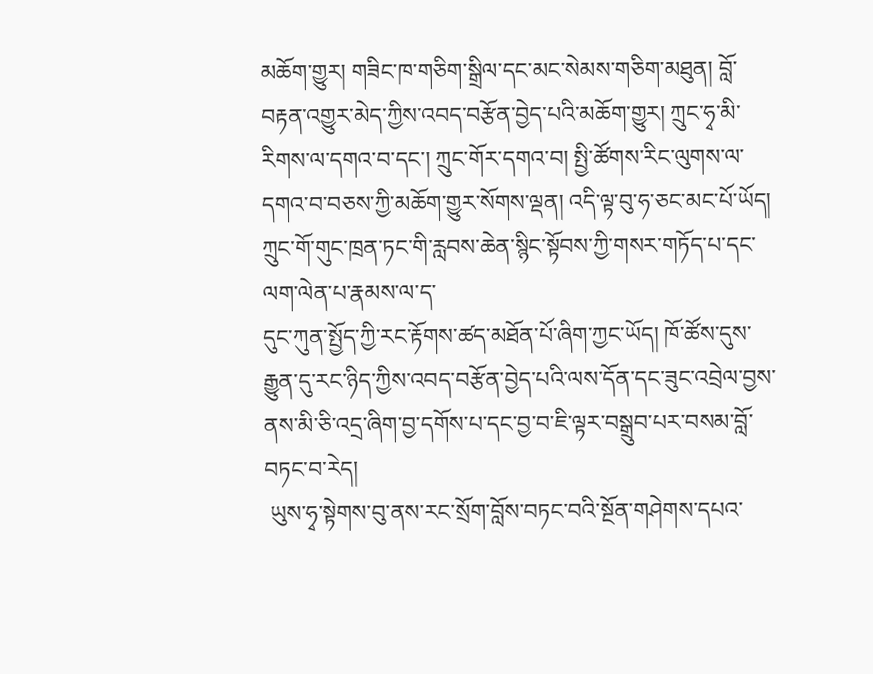མཆོག་གྱུར། གཟིང་ཁ་གཅིག་སྒྲིལ་དང་མང་སེམས་གཅིག་མཐུན། བློ་བརྟན་འགྱུར་མེད་ཀྱིས་འབད་བརྩོན་བྱེད་པའི་མཆོག་གྱུར། ཀྲུང་ཧྭ་མི་རིགས་ལ་དགའ་བ་དང་། ཀྲུང་གོར་དགའ་བ། སྤྱི་ཚོགས་རིང་ལུགས་ལ་དགའ་བ་བཅས་ཀྱི་མཆོག་གྱུར་སོགས་ལྡན། འདི་ལྟ་བུ་ཧ་ཅང་མང་པོ་ཡོད། ཀྲུང་གོ་གུང་ཁྲན་ཏང་གི་རླབས་ཆེན་སྙིང་སྟོབས་ཀྱི་གསར་གཏོད་པ་དང་ལག་ལེན་པ་རྣམས་ལ་ད་
དུང་ཀུན་སྤྱོད་ཀྱི་རང་རྟོགས་ཚད་མཐོན་པོ་ཞིག་ཀྱང་ཡོད། ཁོ་ཚོས་དུས་རྒྱུན་དུ་རང་ཉིད་ཀྱིས་འབད་བརྩོན་བྱེད་པའི་ལས་དོན་དང་ཟུང་འབྲེལ་བྱས་ནས་མི་ཅི་འདྲ་ཞིག་བྱ་དགོས་པ་དང་བྱ་བ་ཇི་ལྟར་བསྒྲུབ་པར་བསམ་བློ་བཏང་བ་རེད།
 ཡུས་ཧྭ་སྟེགས་བུ་ནས་རང་སྲོག་བློས་བཏང་བའི་སྔོན་གཤེགས་དཔའ་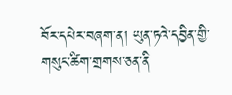བོར་དཔེར་བཞག་ན། ཡུན་ཏའེ་དབྱིན་གྱི་གསུང་ཚིག་གྲགས་ཅན་ནི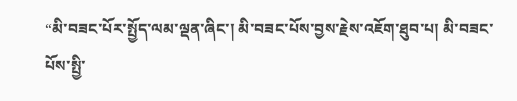“མི་བཟང་པོར་སྤྱོད་ལམ་ལྡན་ཞིང་། མི་བཟང་པོས་བྱས་རྗེས་འཇོག་ཐུབ་པ། མི་བཟང་པོས་སྤྱི་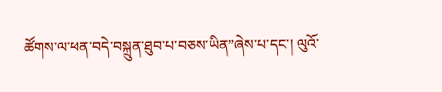ཚོགས་ལ་ཕན་བདེ་བསྐྲུན་ཐུབ་པ་བཅས་ཡིན”ཞེས་པ་དང་། ལུའོ་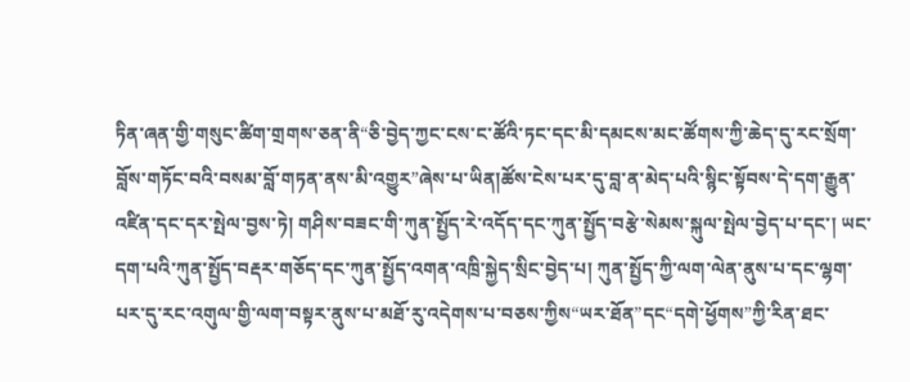ཏིན་ཞན་གྱི་གསུང་ཚིག་གྲགས་ཅན་ནི“ཅི་བྱེད་ཀྱང་ངས་ང་ཚོའི་ཏང་དང་མི་དམངས་མང་ཚོགས་ཀྱི་ཆེད་དུ་རང་སྲོག་བློས་གཏོང་བའི་བསམ་བློ་གཏན་ནས་མི་འགྱུར”ཞེས་པ་ཡིན།ཚོས་ངེས་པར་དུ་བླ་ན་མེད་པའི་སྙིང་སྟོབས་དེ་དག་རྒྱུན་འཛིན་དང་དར་སྤེལ་བྱས་ཏེ། གཤིས་བཟང་གི་ཀུན་སྤྱོད་རེ་འདོད་དང་ཀུན་སྤྱོད་བརྩེ་སེམས་སྐུལ་སྤེལ་བྱེད་པ་དང་། ཡང་དག་པའི་ཀུན་སྤྱོད་བརྡར་གཅོད་དང་ཀུན་སྤྱོད་འགན་འཁྲི་སྐྱེད་སྲིང་བྱེད་པ། ཀུན་སྤྱོད་ཀྱི་ལག་ལེན་ནུས་པ་དང་ལྷག་པར་དུ་རང་འགུལ་གྱི་ལག་བསྟར་ནུས་པ་མཐོ་རུ་འདེགས་པ་བཅས་ཀྱིས“ཡར་ཐོན”དང“དགེ་ཕྱོགས”ཀྱི་རིན་ཐང་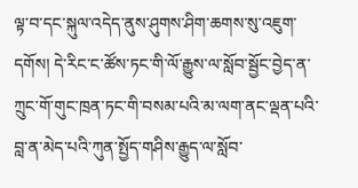ལྟ་བ་དང་སྐུལ་འདེད་ནུས་ཤུགས་ཤིག་ཆགས་སུ་འཇུག་དགོས། དེ་རིང་ང་ཚོས་ཏང་གི་ལོ་རྒྱུས་ལ་སློབ་སྦྱོང་བྱེད་ན་ཀྲུང་གོ་གུང་ཁྲན་ཏང་གི་བསམ་པའི་མ་ལག་ནང་ལྡན་པའི་བླ་ན་མེད་པའི་ཀུན་སྤྱོད་གཤིས་རྒྱུད་ལ་སློབ་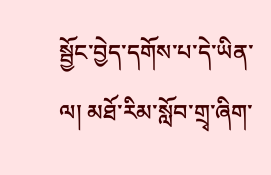སྦྱོང་བྱེད་དགོས་པ་དེ་ཡིན་ལ། མཐོ་རིམ་སློབ་གྲྭ་ཞིག་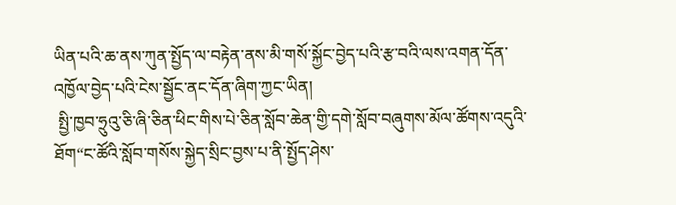ཡིན་པའི་ཆ་ནས་ཀུན་སྤྱོད་ལ་བརྟེན་ནས་མི་གསོ་སྐྱོང་བྱེད་པའི་རྩ་བའི་ལས་འགན་དོན་འཁྱོལ་བྱེད་པའི་ངེས་སྦྱོང་ནང་དོན་ཞིག་ཀྱང་ཡིན།
 སྤྱི་ཁྱབ་ཧྲུའུ་ཅི་ཞི་ཅིན་ཕིང་གིས་པེ་ཅིན་སློབ་ཆེན་གྱི་དགེ་སློབ་བཞུགས་མོལ་ཚོགས་འདུའི་ཐོག“ང་ཚོའི་སློབ་གསོས་སྐྱེད་སྲིང་བྱས་པ་ནི་སྤྱོད་ཤེས་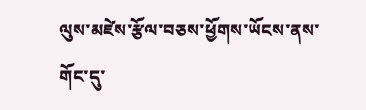ལུས་མཛེས་རྩོལ་བཅས་ཕྱོགས་ཡོངས་ནས་གོང་དུ་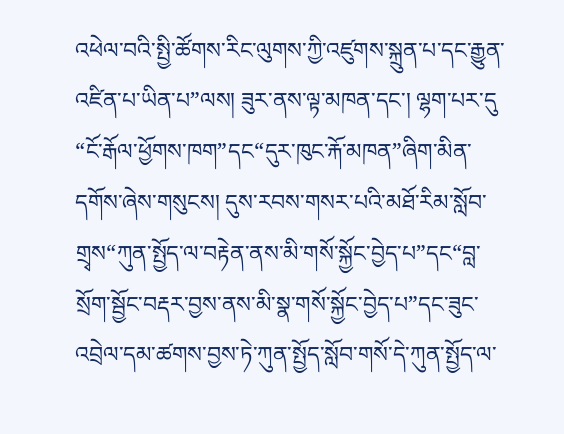འཕེལ་བའི་སྤྱི་ཚོགས་རིང་ལུགས་ཀྱི་འཛུགས་སྐྲུན་པ་དང་རྒྱུན་འཛིན་པ་ཡིན་པ”ལས། ཟུར་ནས་ལྟ་མཁན་དང་། ལྷག་པར་དུ “ངོ་རྒོལ་ཕྱོགས་ཁག”དང“དུར་ཁུང་རྐོ་མཁན”ཞིག་མིན་དགོས་ཞེས་གསུངས། དུས་རབས་གསར་པའི་མཐོ་རིམ་སློབ་གྲྭས“ཀུན་སྤྱོད་ལ་བརྟེན་ནས་མི་གསོ་སྐྱོང་བྱེད་པ”དང“བླ་སྲོག་སྦྱོང་བརྡར་བྱས་ནས་མི་སྣ་གསོ་སྐྱོང་བྱེད་པ”དང་ཟུང་འབྲེལ་དམ་ཚགས་བྱས་ཏེ་ཀུན་སྤྱོད་སློབ་གསོ་དེ་ཀུན་སྤྱོད་ལ་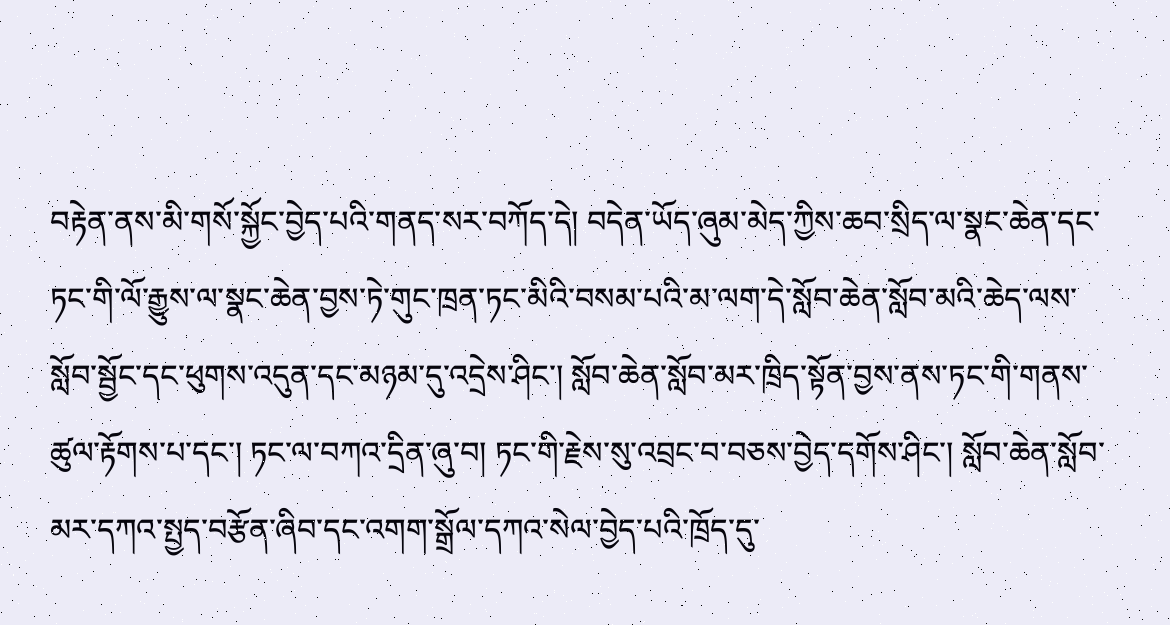བརྟེན་ནས་མི་གསོ་སྐྱོང་བྱེད་པའི་གནད་སར་བཀོད་དེ། བདེན་ཡོད་ཞུམ་མེད་ཀྱིས་ཆབ་སྲིད་ལ་སྣང་ཆེན་དང་ཏང་གི་ལོ་རྒྱུས་ལ་སྣང་ཆེན་བྱས་ཏེ་གུང་ཁྲན་ཏང་མིའི་བསམ་པའི་མ་ལག་དེ་སློབ་ཆེན་སློབ་མའི་ཆེད་ལས་སློབ་སྦྱོང་དང་ཕུགས་འདུན་དང་མཉམ་དུ་འདྲེས་ཤིང་། སློབ་ཆེན་སློབ་མར་ཁྲིད་སྟོན་བྱས་ནས་ཏང་གི་གནས་ཚུལ་རྟོགས་པ་དང་། ཏང་ལ་བཀའ་དྲིན་ཞུ་བ། ཏང་གི་རྗེས་སུ་འབྲང་བ་བཅས་བྱེད་དགོས་ཤིང་། སློབ་ཆེན་སློབ་མར་དཀའ་སྤྱད་བརྩོན་ཞིབ་དང་འགག་སྒྲོལ་དཀའ་སེལ་བྱེད་པའི་ཁྲོད་དུ་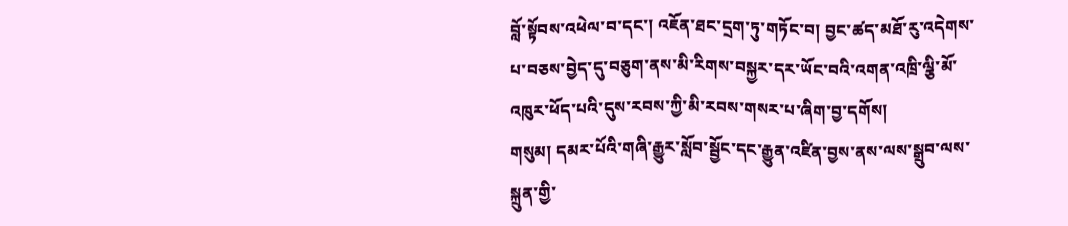བློ་སྟོབས་འཕེལ་བ་དང་། འཇོན་ཐང་དྲག་ཏུ་གཏོང་བ། བྱང་ཚད་མཐོ་རུ་འདེགས་པ་བཅས་བྱེད་དུ་བཅུག་ནས་མི་རིགས་བསྐྱར་དར་ཡོང་བའི་འགན་འཁྲི་ལྕི་མོ་འཁུར་ཕོད་པའི་དུས་རབས་ཀྱི་མི་རབས་གསར་པ་ཞིག་བྱ་དགོས།
གསུམ། དམར་པོའི་གཞི་རྒྱུར་སློབ་སྦྱོང་དང་རྒྱུན་འཛིན་བྱས་ནས་ལས་སྒྲུབ་ལས་སྐྲུན་གྱི་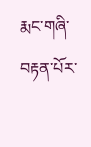རྨང་གཞི་བརྟན་པོར་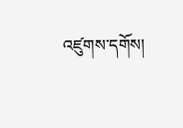འཛུགས་དགོས།